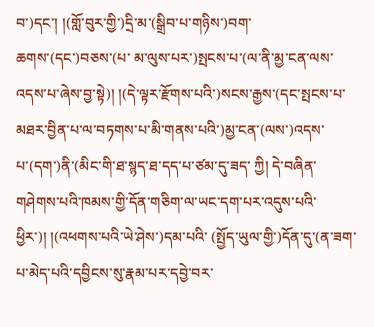བ་)དང་། །(གློ་བུར་གྱི་)དྲི་མ་(སྒྲིབ་པ་གཉིས་)བག་ཆགས་(དང་)བཅས་(པ་ མ་ལུས་པར་)སྤངས་པ་(ལ་ནི་མྱ་ངན་ལས་འདས་པ་ཞེས་བྱ་སྟེ)། །(དེ་ལྟར་རྫོགས་པའི་)སངས་རྒྱས་(དང་སྤངས་པ་ མཐར་བྱིན་པ་ལ་བཏགས་པ་མི་གནས་པའི་)མྱ་ངན་(ལས་)འདས་པ་(དག་)ནི་(མིང་གི་ཐ་སྙད་ཐ་དད་པ་ཙམ་དུ་ཟད་ ཀྱི། དེ་བཞིན་གཤེགས་པའི་ཁམས་གྱི་དོན་གཅིག་ལ་ཡང་དག་པར་འདུས་པའི་ཕྱིར་)། །(འཕགས་པའི་ཡེ་ཤེས་)དམ་པའི་ (སྤྱོད་ཡུལ་གྱི་)དོན་དུ་(ན་ཟག་པ་མེད་པའི་དབྱིངས་སུ་རྣམ་པར་དབྱེ་བར་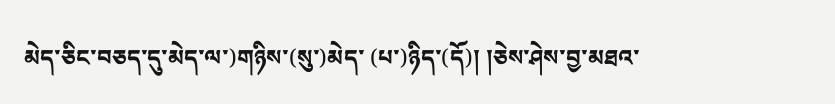མེད་ཅིང་བཅད་དུ་མེད་ལ་)གཉིས་(སུ་)མེད་ (པ་)ཉིད་(དོ)། །ཅེས་ཤེས་བྱ་མཐའ་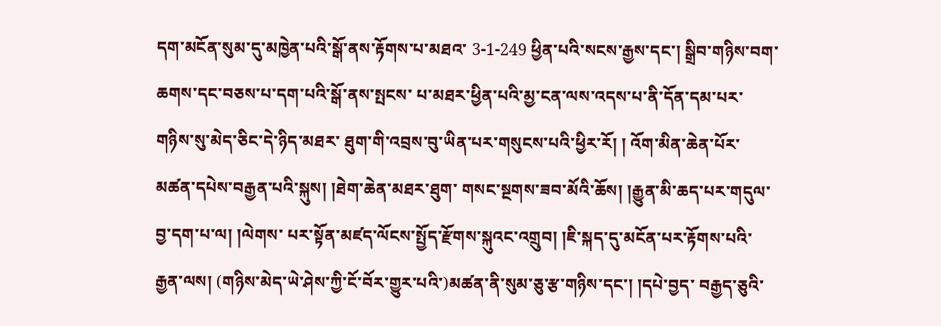དག་མངོན་སུམ་དུ་མཁྱེན་པའི་སྒོ་ནས་རྟོགས་པ་མཐའ་ 3-1-249 ཕྱིན་པའི་སངས་རྒྱས་དང་། སྒྲིབ་གཉིས་བག་ཆགས་དང་བཅས་པ་དག་པའི་སྒོ་ནས་སྤངས་ པ་མཐར་ཕྱིན་པའི་མྱ་ངན་ལས་འདས་པ་ནི་དོན་དམ་པར་གཉིས་སུ་མེད་ཅིང་དེ་ཉིད་མཐར་ ཐུག་གི་འབྲས་བུ་ཡིན་པར་གསུངས་པའི་ཕྱིར་རོ། ། འོག་མིན་ཆེན་པོར་མཚན་དཔེས་བརྒྱན་པའི་སྐུས། །ཐེག་ཆེན་མཐར་ཐུག་ གསང་སྔགས་ཟབ་མོའི་ཆོས། །རྒྱུན་མི་ཆད་པར་གདུལ་བྱ་དག་པ་ལ། །ལེགས་ པར་སྟོན་མཛད་ལོངས་སྤྱོད་རྫོགས་སྐུའང་འགྲུབ། །ཇི་སྐད་དུ་མངོན་པར་རྟོགས་པའི་ རྒྱན་ལས། (གཉིས་མེད་ཡེ་ཤེས་ཀྱི་ངོ་བོར་གྱུར་པའི་)མཚན་ནི་སུམ་ཅུ་རྩ་གཉིས་དང་། །དཔེ་བྱད་ བརྒྱད་ཅུའི་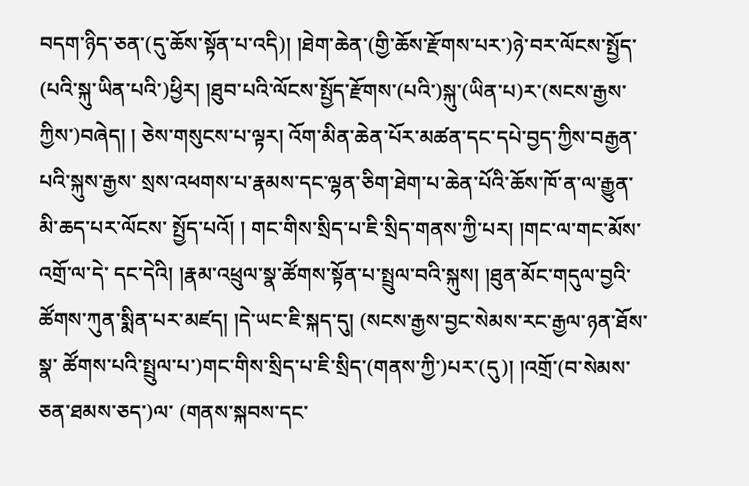བདག་ཉིད་ཅན་(དུ་ཆོས་སྟོན་པ་འདི)། །ཐེག་ཆེན་(གྱི་ཆོས་རྫོགས་པར་)ཉེ་བར་ལོངས་སྤྱོད་ (པའི་སྐུ་ཡིན་པའི་)ཕྱིར། །ཐུབ་པའི་ལོངས་སྤྱོད་རྫོགས་(པའི་)སྐུ་(ཡིན་པ)ར་(སངས་རྒྱས་ཀྱིས་)བཞེད། ། ཅེས་གསུངས་པ་ལྟར། འོག་མིན་ཆེན་པོར་མཚན་དང་དཔེ་བྱད་ཀྱིས་བརྒྱན་པའི་སྐུས་རྒྱས་ སྲས་འཕགས་པ་རྣམས་དང་ལྷན་ཅིག་ཐེག་པ་ཆེན་པོའི་ཆོས་ཁོ་ན་ལ་རྒྱུན་མི་ཆད་པར་ལོངས་ སྤྱོད་པའོ། ། གང་གིས་སྲིད་པ་ཇི་སྲིད་གནས་ཀྱི་པར། །གང་ལ་གང་མོས་འགྲོ་ལ་དེ་ དང་དེའི། །རྣམ་འཕྲུལ་སྣ་ཚོགས་སྟོན་པ་སྤྲུལ་བའི་སྐུས། །ཐུན་མོང་གདུལ་བྱའི་ ཚོགས་ཀུན་སྨིན་པར་མཛད། །དེ་ཡང་ཇི་སྐད་དུ། (སངས་རྒྱས་བྱང་སེམས་རང་རྒྱལ་ཉན་ཐོས་སྣ་ ཚོགས་པའི་སྤྲུལ་པ་)གང་གིས་སྲིད་པ་ཇི་སྲིད་(གནས་ཀྱི་)པར་(དུ)། །འགྲོ་(བ་སེམས་ཅན་ཐམས་ཅད་)ལ་ (གནས་སྐབས་དང་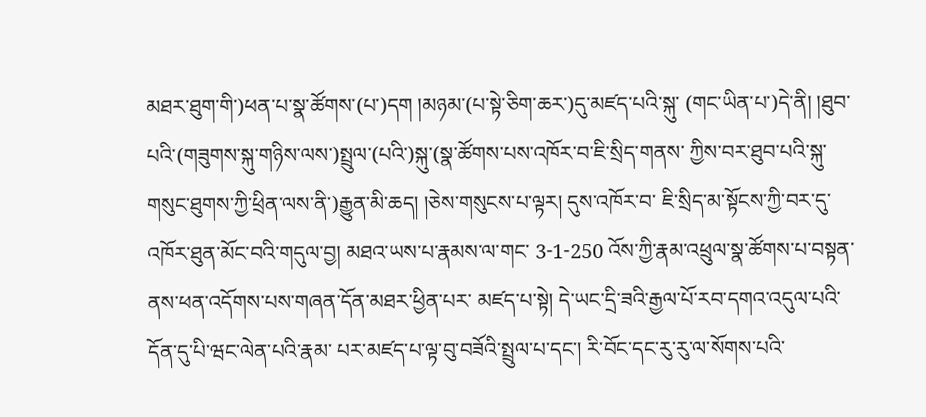མཐར་ཐུག་གི་)ཕན་པ་སྣ་ཚོགས་(པ་)དག །མཉམ་(པ་སྟེ་ཅིག་ཆར་)དུ་མཛད་པའི་སྐུ་ (གང་ཡིན་པ་)དེ་ནི། །ཐུབ་པའི་(གཟུགས་སྐུ་གཉིས་ལས་)སྤྲུལ་(པའི་)སྐུ་(སྣ་ཚོགས་པས་འཁོར་བ་ཇི་སྲིད་གནས་ ཀྱིས་བར་ཐུབ་པའི་སྐུ་གསུང་ཐུགས་ཀྱི་ཕྲིན་ལས་ནི་)རྒྱུན་མི་ཆད། །ཅེས་གསུངས་པ་ལྟར། དུས་འཁོར་བ་ ཇི་སྲིད་མ་སྟོངས་ཀྱི་བར་དུ་འཁོར་ཐུན་མོང་བའི་གདུལ་བྱ། མཐའ་ཡས་པ་རྣམས་ལ་གང་ 3-1-250 འོས་ཀྱི་རྣམ་འཕྲུལ་སྣ་ཚོགས་པ་བསྟན་ནས་ཕན་འདོགས་པས་གཞན་དོན་མཐར་ཕྱིན་པར་ མཛད་པ་སྟེ། དེ་ཡང་དྲི་ཟའི་རྒྱལ་པོ་རབ་དགའ་འདུལ་པའི་དོན་དུ་པི་ཝང་ལེན་པའི་རྣམ་ པར་མཛད་པ་ལྟ་བུ་བཟོའི་སྤྲུལ་པ་དང་། རི་བོང་དང་རུ་རུ་ལ་སོགས་པའི་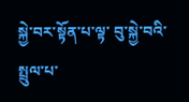སྐྱེ་བར་སྟོན་པ་ལྟ་ བུ་སྐྱེ་བའི་སྤྲུལ་པ་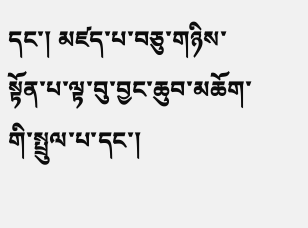དང་། མཛད་པ་བཅུ་གཉིས་སྟོན་པ་ལྟ་བུ་བྱང་ཆུབ་མཆོག་གི་སྤྲུལ་པ་དང་།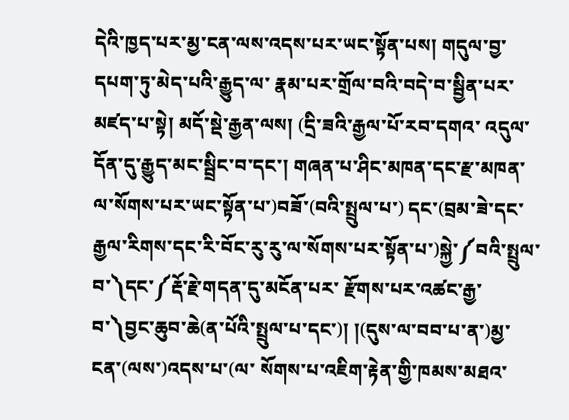དེའི་ཁྱད་པར་མྱ་ངན་ལས་འདས་པར་ཡང་སྟོན་པས། གདུལ་བྱ་དཔག་ཏུ་མེད་པའི་རྒྱུད་ལ་ རྣམ་པར་གྲོལ་བའི་བདེ་བ་སྦྱིན་པར་མཛད་པ་སྟེ། མདོ་སྡེ་རྒྱན་ལས། (དྲི་ཟའི་རྒྱལ་པོ་རབ་དགའ་ འདུལ་དོན་དུ་རྒྱུད་མང་སྦྲིང་བ་དང་། གཞན་པ་ཤིང་མཁན་དང་རྫ་མཁན་ལ་སོགས་པར་ཡང་སྟོན་པ་)བཟོ་(བའི་སྤྲུལ་པ་) དང་(བྲམ་ཟེ་དང་རྒྱལ་རིགས་དང་རི་བོང་རུ་རུ་ལ་སོགས་པར་སྟོན་པ་)སྐྱེ་༼བའི་སྤྲུལ་བ་༽དང་༼རྡོ་རྗེ་གདན་དུ་མངོན་པར་ རྫོགས་པར་འཚང་རྒྱ་བ་༽བྱང་ཆུབ་ཆེ(ན་པོའི་སྤྲུལ་པ་དང་)། །(དུས་ལ་བབ་པ་ན་)མྱ་ངན་(ལས་)འདས་པ་(ལ་ སོགས་པ་འཇིག་རྟེན་གྱི་ཁམས་མཐའ་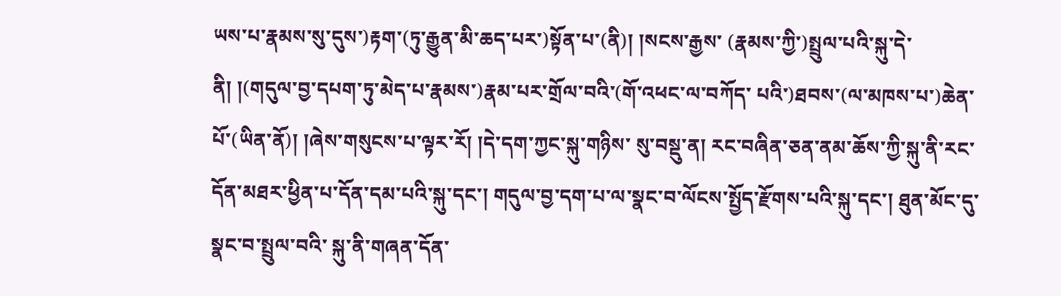ཡས་པ་རྣམས་སུ་དུས་)རྟག་(ཏུ་རྒྱུན་མི་ཆད་པར་)སྟོན་པ་(ནི)། །སངས་རྒྱས་ (རྣམས་ཀྱི་)སྤྲུལ་པའི་སྐུ་དེ་ནི། །(གདུལ་བྱ་དཔག་ཏུ་མེད་པ་རྣམས་)རྣམ་པར་གྲོལ་བའི་(གོ་འཕང་ལ་བཀོད་ པའི་)ཐབས་(ལ་མཁས་པ་)ཆེན་པོ་(ཡིན་ནོ)། །ཞེས་གསུངས་པ་ལྟར་རོ། །དེ་དག་ཀྱང་སྐུ་གཉིས་ སུ་བསྡུ་ན། རང་བཞིན་ཅན་ནམ་ཆོས་ཀྱི་སྐུ་ནི་རང་དོན་མཐར་ཕྱིན་པ་དོན་དམ་པའི་སྐུ་དང་། གདུལ་བྱ་དག་པ་ལ་སྣང་བ་ལོངས་སྤྱོད་རྫོགས་པའི་སྐུ་དང་། ཐུན་མོང་དུ་སྣང་བ་སྤྲུལ་བའི་ སྐུ་ནི་གཞན་དོན་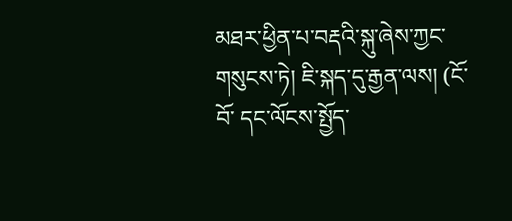མཐར་ཕྱིན་པ་བརྡའི་སྐུ་ཞེས་ཀྱང་གསུངས་ཏེ། ཇི་སྐད་དུ་རྒྱན་ལས། (ངོ་བོ་ དང་ལོངས་སྤྱོད་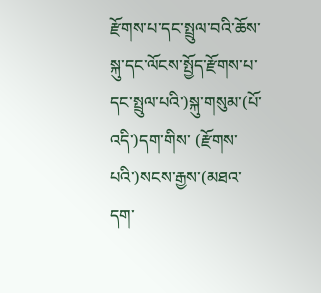རྫོགས་པ་དང་སྤྲུལ་བའི་ཆོས་སྐུ་དང་ལོངས་སྤྱོད་རྫོགས་པ་དང་སྤྲུལ་པའི་)སྐུ་གསུམ་(པོ་འདི་)དག་གིས་ (རྫོགས་པའི་)སངས་རྒྱས་(མཐའ་དག་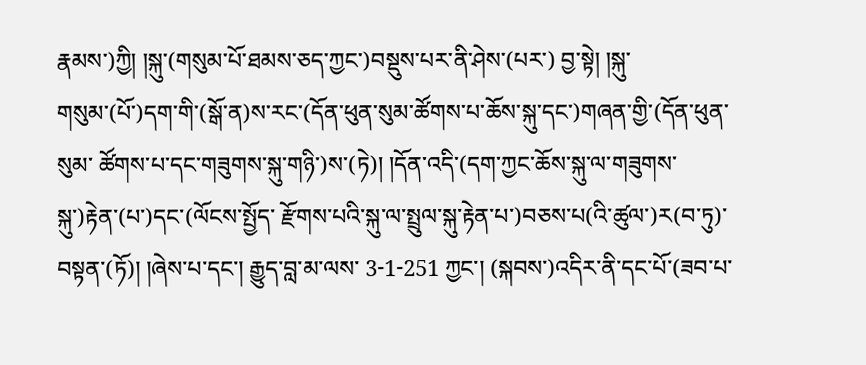རྣམས་)ཀྱི། །སྐུ་(གསུམ་པོ་ཐམས་ཅད་ཀྱང་)བསྡུས་པར་ནི་ཤེས་(པར་) བྱ་སྟེ། །སྐུ་གསུམ་(པོ་)དག་གི་(སྒོ་ན)ས་རང་(དོན་ཕུན་སུམ་ཚོགས་པ་ཆོས་སྐུ་དང་)གཞན་གྱི་(དོན་ཕུན་སུམ་ ཚོགས་པ་དང་གཟུགས་སྐུ་གཉི་)ས་(ཏེ)། །དོན་འདི་(དག་ཀྱང་ཆོས་སྐུ་ལ་གཟུགས་སྐུ་)རྟེན་(པ་)དང་(ལོངས་སྤྱོད་ རྫོགས་པའི་སྐུ་ལ་སྤྲུལ་སྐུ་རྟེན་པ་)བཅས་པ(འི་ཚུལ་)ར(བ་ཏུ)་བསྟན་(ཏོ)། །ཞེས་པ་དང་། རྒྱུད་བླ་མ་ལས་ 3-1-251 ཀྱང་། (སྐབས་)འདིར་ནི་དང་པོ་(ཟབ་པ་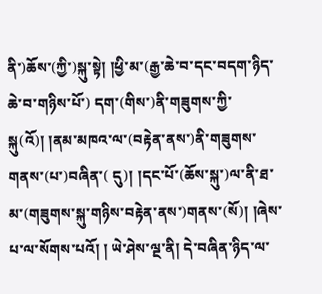ནི་)ཆོས་(ཀྱི་)སྐུ་སྟེ། །ཕྱི་མ་(རྒྱ་ཆེ་བ་དང་བདག་ཉིད་ཆེ་བ་གཉིས་པོ་) དག་(གིས་)ནི་གཟུགས་ཀྱི་སྐུ(འོ)། །ནམ་མཁའ་ལ་(བརྟེན་ནས་)ནི་གཟུགས་གནས་(པ་)བཞིན་( དུ)། །དང་པོ་(ཆོས་སྐུ་)ལ་ནི་ཐ་མ་(གཟུགས་སྐུ་གཉིས་བརྟེན་ནས་)གནས་(སོ)། །ཞེས་པ་ལ་སོགས་པའོ། ། ཡེ་ཤེས་ལྔ་ནི། དེ་བཞིན་ཉིད་ལ་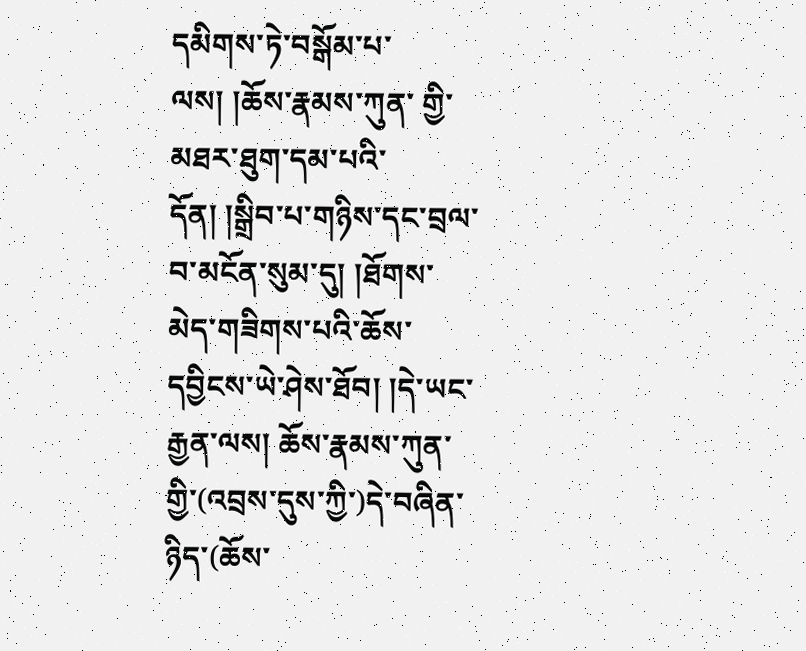དམིགས་ཏེ་བསྒོམ་པ་ལས། །ཆོས་རྣམས་ཀུན་ གྱི་མཐར་ཐུག་དམ་པའི་དོན། །སྒྲིབ་པ་གཉིས་དང་བྲལ་བ་མངོན་སུམ་དུ། །ཐོགས་ མེད་གཟིགས་པའི་ཆོས་དབྱིངས་ཡེ་ཤེས་ཐོབ། །དེ་ཡང་རྒྱན་ལས། ཆོས་རྣམས་ཀུན་ གྱི་(འབྲས་དུས་ཀྱི་)དེ་བཞིན་ཉིད་(ཆོས་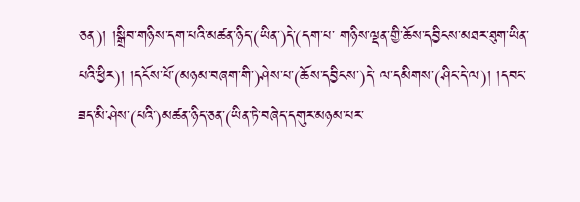ཅན)། །སྒྲིབ་གཉིས་དག་པའི་མཚན་ཉིད་(ཡིན་)དེ་(དག་པ་ གཉིས་ལྡན་གྱི་ཆོས་དབྱིངས་མཐར་ཐུག་ཡིན་པའི་ཕྱིར)། །དངོས་པོ་(མཉམ་བཞག་གི་)ཤེས་པ་(ཆོས་དབྱིངས་)དེ་ ལ་དམིགས་(ཤིང་དེ་ལ)། །དབང་ཟད་མི་ཤེས་(པའི་)མཚན་ཉིད་ཅན་(ཡིན་ཏེ་བཞེད་དགུར་མཉམ་པར་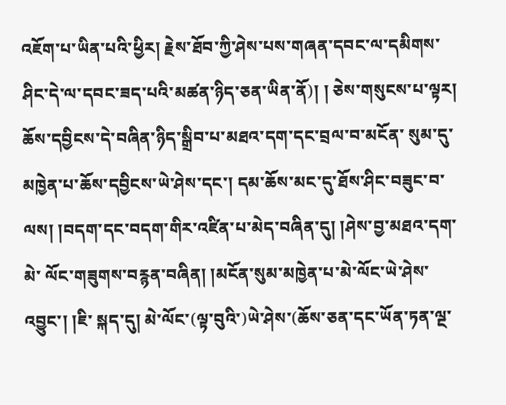འཇོག་པ་ཡིན་པའི་ཕྱིར། རྗེས་ཐོབ་ཀྱི་ཤེས་པས་གཞན་དབང་ལ་དམིགས་ཤིང་དེ་ལ་དབང་ཟད་པའི་མཚན་ཉིད་ཅན་ཡིན་ནོ)། ། ཅེས་གསུངས་པ་ལྟར། ཆོས་དབྱིངས་དེ་བཞིན་ཉིད་སྒྲིབ་པ་མཐའ་དག་དང་བྲལ་བ་མངོན་ སུམ་དུ་མཁྱེན་པ་ཆོས་དབྱིངས་ཡེ་ཤེས་དང་། དམ་ཆོས་མང་དུ་ཐོས་ཤིང་བཟུང་བ་ ལས། །བདག་དང་བདག་གིར་འཛིན་པ་མེད་བཞིན་དུ། །ཤེས་བྱ་མཐའ་དག་མེ་ ལོང་གཟུགས་བརྙན་བཞིན། །མངོན་སུམ་མཁྱེན་པ་མེ་ལོང་ཡེ་ཤེས་འབྱུང་། །ཇི་ སྐད་དུ། མེ་ལོང་(ལྟ་བུའི་)ཡེ་ཤེས་(ཆོས་ཅན་དང་ཡོན་ཏན་ལྔ་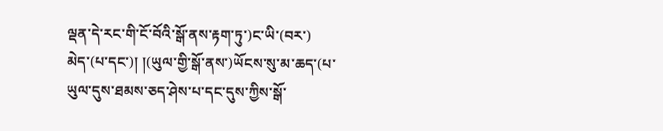ལྡན་དེ་རང་གི་ངོ་བོའི་སྒོ་ནས་རྟག་ཏུ་)ང་ཡི་(བར་) མེད་(པ་དང་)། །(ཡུལ་གྱི་སྒོ་ནས་)ཡོངས་སུ་མ་ཆད་(པ་ཡུལ་དུས་ཐམས་ཅད་ཤེས་པ་དང་དུས་ཀྱིས་སྒོ་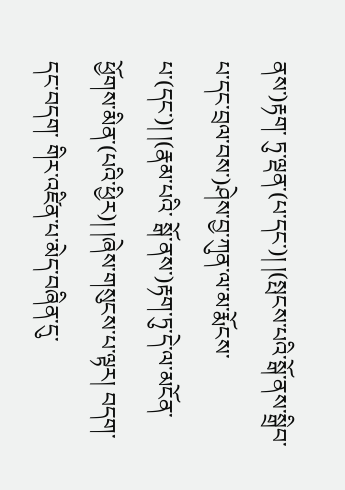ནས་)རྟག་ ཏུ་ལྡན་(པ་དང་)། །(སྤངས་པའི་སྒོ་ནས་སྒྲིབ་པ་དང་བྲལ་བས་)ཤེས་བྱ་ཀུན་ལ་མ་རྨོངས་པ་(དང་)། །(རྣམ་པའི་ སྒོ་ནས་)རྟག་ཏུ་དེ་ལ་མངོན་ཕྱོགས་མིན་(པའི་ཕྱིར)། །ཞེས་གསུངས་པ་ལྟར། བདག་དང་བདག་ གིར་འཛིན་པ་མེད་བཞིན་དུ་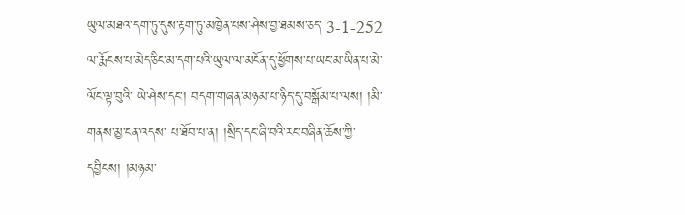ཡུལ་མཐའ་དག་ཏུ་དུས་རྟག་ཏུ་མཁྱེན་པས་ཤེས་བྱ་ཐམས་ཅད་ 3-1-252 ལ་རྨོངས་པ་མེད་ཅིང་མ་དག་པའི་ཡུལ་ལ་མངོན་དུ་ཕྱོགས་པ་ཡང་མ་ཡིན་པ་མེ་ལོང་ལྟ་བུའི་ ཡེ་ཤེས་དང་། བདག་གཞན་མཉམ་པ་ཉིད་དུ་བསྒོམ་པ་ལས། །མི་གནས་མྱ་ངན་འདས་ པ་ཐོབ་པ་ན། །སྲིད་དང་ཞི་བའི་རང་བཞིན་ཆོས་ཀྱི་དབྱིངས། །མཉམ་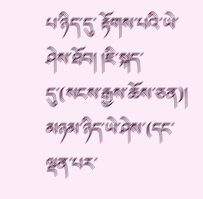པ་ཉིད་དུ་ རྟོགས་པའི་ཡེ་ཤེས་ཐོབ། །ཇི་སྐད་དུ་(སངས་རྒྱས་ཆོས་ཅན)། མཉམ་ཉིད་ཡེ་ཤེས་(དང་ལྡན་པར་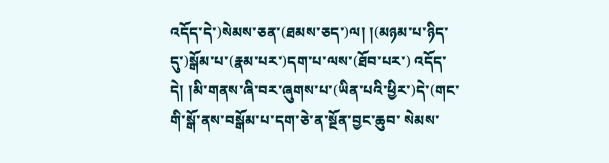འདོད་དེ་)སེམས་ཅན་(ཐམས་ཅད་)ལ། །(མཉམ་པ་ཉིད་དུ་)སྒོམ་པ་(རྣམ་པར་)དག་པ་ལས་(ཐོབ་པར་) འདོད་དེ། །མི་གནས་ཞི་བར་ཞུགས་པ་(ཡིན་པའི་ཕྱིར་)དེ་(གང་གི་སྒོ་ནས་བསྒོམ་པ་དག་ཅེ་ན་སྔོན་བྱང་ཆུབ་ སེམས་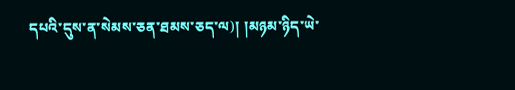དཔའི་དུས་ན་སེམས་ཅན་ཐམས་ཅད་ལ)། །མཉམ་ཉིད་ཡེ་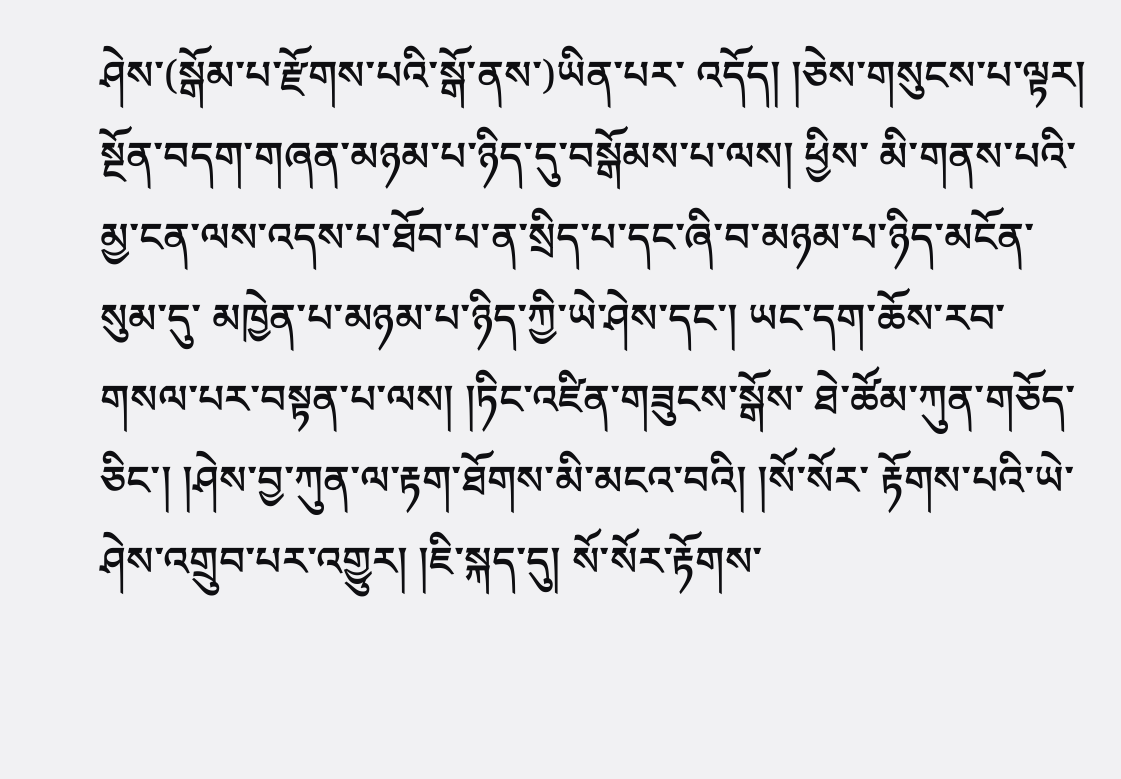ཤེས་(སྒོམ་པ་རྫོགས་པའི་སྒོ་ནས་)ཡིན་པར་ འདོད། །ཅེས་གསུངས་པ་ལྟར། སྔོན་བདག་གཞན་མཉམ་པ་ཉིད་དུ་བསྒོམས་པ་ལས། ཕྱིས་ མི་གནས་པའི་མྱ་ངན་ལས་འདས་པ་ཐོབ་པ་ན་སྲིད་པ་དང་ཞི་བ་མཉམ་པ་ཉིད་མངོན་སུམ་དུ་ མཁྱེན་པ་མཉམ་པ་ཉིད་ཀྱི་ཡེ་ཤེས་དང་། ཡང་དག་ཆོས་རབ་གསལ་པར་བསྟན་པ་ལས། །ཏིང་འཛིན་གཟུངས་སྒོས་ ཐེ་ཚོམ་ཀུན་གཅོད་ཅིང་། །ཤེས་བྱ་ཀུན་ལ་རྟག་ཐོགས་མི་མངའ་བའི། །སོ་སོར་ རྟོགས་པའི་ཡེ་ཤེས་འགྲུབ་པར་འགྱུར། །ཇི་སྐད་དུ། སོ་སོར་རྟོགས་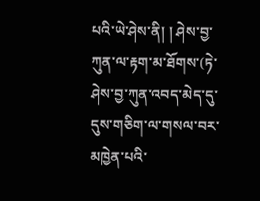པའི་ཡེ་ཤེས་ནི། ། ཤེས་བྱ་ཀུན་ལ་རྟག་མ་ཐོགས་(ཏེ་ཤེས་བྱ་ཀུན་འབད་མེད་དུ་དུས་གཅིག་ལ་གསལ་བར་མཁྱེན་པའི་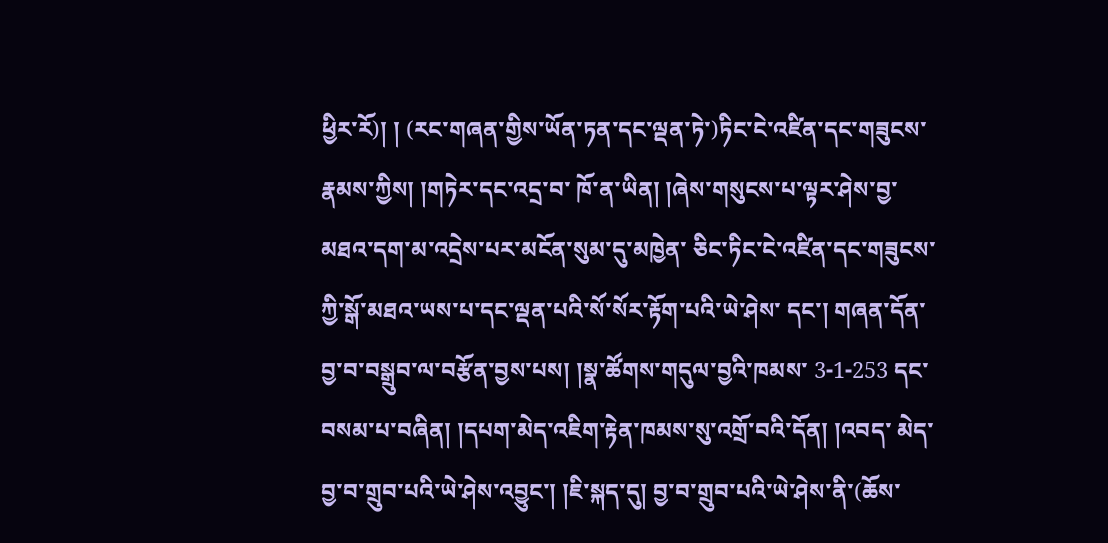ཕྱིར་རོ)། ། (རང་གཞན་གྱིས་ཡོན་ཏན་དང་ལྡན་ཏེ་)ཏིང་ངེ་འཛིན་དང་གཟུངས་རྣམས་ཀྱིས། །གཏེར་དང་འདྲ་བ་ ཁོ་ན་ཡིན། །ཞེས་གསུངས་པ་ལྟར་ཤེས་བྱ་མཐའ་དག་མ་འདྲེས་པར་མངོན་སུམ་དུ་མཁྱེན་ ཅིང་ཏིང་ངེ་འཛིན་དང་གཟུངས་ཀྱི་སྒོ་མཐའ་ཡས་པ་དང་ལྡན་པའི་སོ་སོར་རྟོག་པའི་ཡེ་ཤེས་ དང་། གཞན་དོན་བྱ་བ་བསྒྲུབ་ལ་བརྩོན་བྱས་པས། །སྣ་ཚོགས་གདུལ་བྱའི་ཁམས་ 3-1-253 དང་བསམ་པ་བཞིན། །དཔག་མེད་འཇིག་རྟེན་ཁམས་སུ་འགྲོ་བའི་དོན། །འབད་ མེད་བྱ་བ་གྲུབ་པའི་ཡེ་ཤེས་འབྱུང་། །ཇི་སྐད་དུ། བྱ་བ་གྲུབ་པའི་ཡེ་ཤེས་ནི་(ཆོས་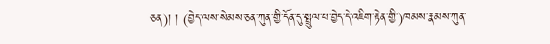ཅན)། ། (བྱེད་ལས་སེམས་ཅན་ཀུན་གྱི་དོན་དུ་སྤྲུལ་པ་བྱེད་དེ་འཇིག་རྟེན་གྱི་)ཁམས་རྣམས་ཀུན་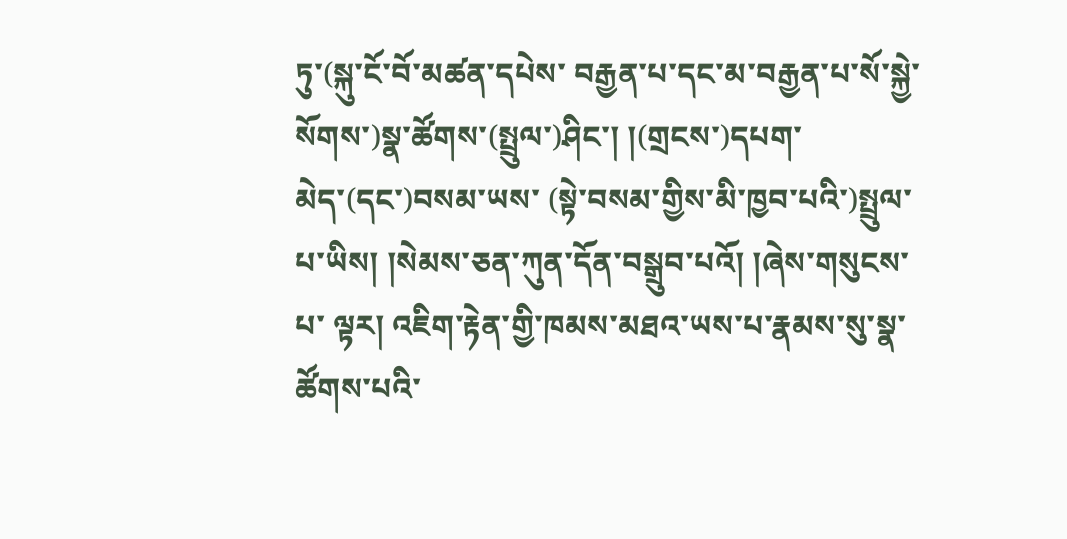ཏུ་(སྐུ་ངོ་བོ་མཚན་དཔེས་ བརྒྱན་པ་དང་མ་བརྒྱན་པ་སོ་སྐྱེ་སོགས་)སྣ་ཚོགས་(སྤྲུལ་)ཤིང་། །(གྲངས་)དཔག་མེད་(དང་)བསམ་ཡས་ (སྟེ་བསམ་གྱིས་མི་ཁྱབ་པའི་)སྤྲུལ་པ་ཡིས། །སེམས་ཅན་ཀུན་དོན་བསྒྲུབ་པའོ། །ཞེས་གསུངས་པ་ ལྟར། འཇིག་རྟེན་གྱི་ཁམས་མཐའ་ཡས་པ་རྣམས་སུ་སྣ་ཚོགས་པའི་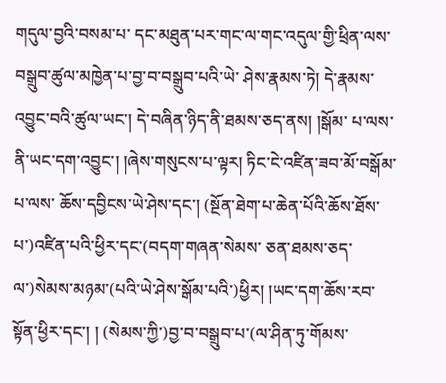གདུལ་བྱའི་བསམ་པ་ དང་མཐུན་པར་གང་ལ་གང་འདུལ་གྱི་ཕྲིན་ལས་བསྒྲུབ་ཚུལ་མཁྱེན་པ་བྱ་བ་བསྒྲུབ་པའི་ཡེ་ ཤེས་རྣམས་ཏེ། དེ་རྣམས་འབྱུང་བའི་ཚུལ་ཡང་། དེ་བཞིན་ཉིད་ནི་ཐམས་ཅད་ནས། །སྒོམ་ པ་ལས་ནི་ཡང་དག་འབྱུང་། །ཞེས་གསུངས་པ་ལྟར། ཏིང་ངེ་འཛིན་ཟབ་མོ་བསྒོམ་པ་ལས་ ཆོས་དབྱིངས་ཡེ་ཤེས་དང་། (སྔོན་ཐེག་པ་ཆེན་པོའི་ཆོས་ཐོས་པ་)འཛིན་པའི་ཕྱིར་དང་(བདག་གཞན་སེམས་ ཅན་ཐམས་ཅད་ལ་)སེམས་མཉམ་(པའི་ཡེ་ཤེས་སྒོམ་པའི་)ཕྱིར། །ཡང་དག་ཆོས་རབ་སྟོན་ཕྱིར་དང་། ། (སེམས་ཀྱི་)བྱ་བ་བསྒྲུབ་པ་(ལ་ཤིན་ཏུ་གོམས་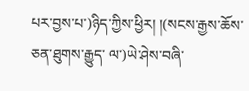པར་བྱས་པ་)ཉིད་ཀྱིས་ཕྱིར། །(སངས་རྒྱས་ཆོས་ཅན་ཐུགས་རྒྱུད་ ལ་)ཡེ་ཤེས་བཞི་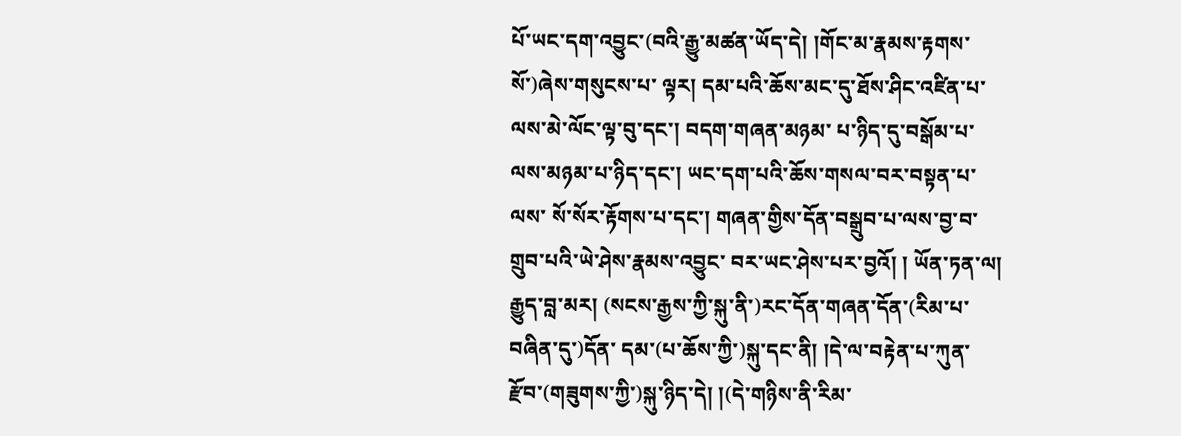པོ་ཡང་དག་འབྱུང་(བའི་རྒྱུ་མཚན་ཡོད་དེ། །གོང་མ་རྣམས་རྟགས་སོ་)ཞེས་གསུངས་པ་ ལྟར། དམ་པའི་ཆོས་མང་དུ་ཐོས་ཤིང་འཛིན་པ་ལས་མེ་ལོང་ལྟ་བུ་དང་། བདག་གཞན་མཉམ་ པ་ཉིད་དུ་བསྒོམ་པ་ལས་མཉམ་པ་ཉིད་དང་། ཡང་དག་པའི་ཆོས་གསལ་བར་བསྟན་པ་ལས་ སོ་སོར་རྟོགས་པ་དང་། གཞན་གྱིས་དོན་བསྒྲུབ་པ་ལས་བྱ་བ་གྲུབ་པའི་ཡེ་ཤེས་རྣམས་འབྱུང་ བར་ཡང་ཤེས་པར་བྱའོ། ། ཡོན་ཏན་ལ། རྒྱུད་བླ་མར། (སངས་རྒྱས་ཀྱི་སྐུ་ནི་)རང་དོན་གཞན་དོན་(རིམ་པ་བཞིན་དུ་)དོན་ དམ་(པ་ཆོས་ཀྱི་)སྐུ་དང་ནི། །དེ་ལ་བརྟེན་པ་ཀུན་རྫོབ་(གཟུགས་ཀྱི་)སྐུ་ཉིད་དེ། །(དེ་གཉིས་ནི་རིམ་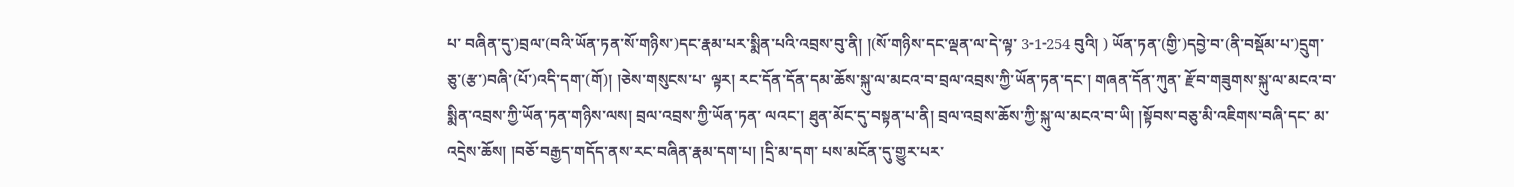པ་ བཞིན་དུ་)བྲལ་(བའི་ཡོན་ཏན་སོ་གཉིས་)དང་རྣམ་པར་སྨིན་པའི་འབྲས་བུ་ནི། །(སོ་གཉིས་དང་ལྡན་ལ་དེ་ལྟ་ 3-1-254 བུའི། ) ཡོན་ཏན་(གྱི་)དབྱེ་བ་(ནི་བསྡོམ་པ་)དྲུག་ཅུ་(རྩ་)བཞི་(པོ་)འདི་དག་(གོ)། །ཅེས་གསུངས་པ་ ལྟར། རང་དོན་དོན་དམ་ཆོས་སྐུ་ལ་མངའ་བ་བྲལ་འབྲས་ཀྱི་ཡོན་ཏན་དང་། གཞན་དོན་ཀུན་ རྫོབ་གཟུགས་སྐུ་ལ་མངའ་བ་སྨིན་འབྲས་ཀྱི་ཡོན་ཏན་གཉིས་ལས། བྲལ་འབྲས་ཀྱི་ཡོན་ཏན་ ལའང་། ཐུན་མོང་དུ་བསྟན་པ་ནི། བྲལ་འབྲས་ཆོས་ཀྱི་སྐུ་ལ་མངའ་བ་ཡི། །སྟོབས་བཅུ་མི་འཇིགས་བཞི་དང་ མ་འདྲེས་ཆོས། །བཅོ་བརྒྱད་གདོད་ནས་རང་བཞིན་རྣམ་དག་པ། །དྲི་མ་དག་ པས་མངོན་དུ་གྱུར་པར་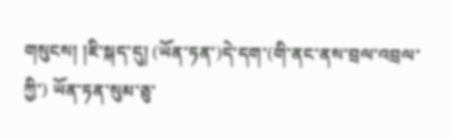གསུངས། །ཇི་སྐད་དུ། (ཡོན་ཏན་)དེ་དག་(གི་ནང་ནས་བྲལ་འབྲལ་ཀྱི་) ཡོན་ཏན་སུམ་ཅུ་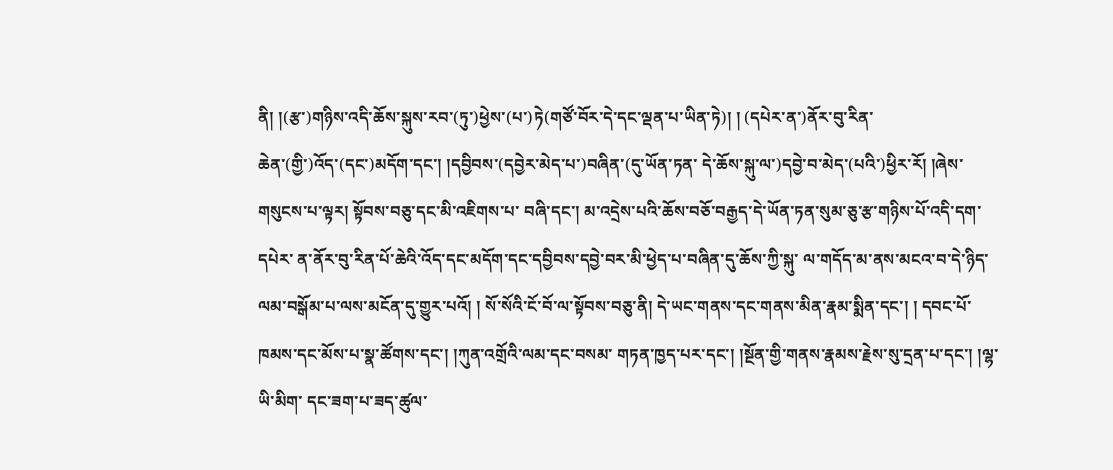ནི། །(རྩ་)གཉིས་འདི་ཆོས་སྐུས་རབ་(ཏུ་)ཕྱེས་(པ་)ཏེ(གཙོ་བོར་དེ་དང་ལྡན་པ་ཡིན་ཏེ)། ། (དཔེར་ན་)ནོར་བུ་རིན་ཆེན་(གྱི་)འོད་(དང་)མདོག་དང་། །དབྱིབས་(དབྱེར་མེད་པ་)བཞིན་(དུ་ཡོན་ཏན་ དེ་ཆོས་སྐུ་ལ་)དབྱེ་བ་མེད་(པའི་)ཕྱིར་རོ། །ཞེས་གསུངས་པ་ལྟར། སྟོབས་བཅུ་དང་མི་འཇིགས་པ་ བཞི་དང་། མ་འདྲེས་པའི་ཆོས་བཅོ་བརྒྱད་དེ་ཡོན་ཏན་སུམ་ཅུ་རྩ་གཉིས་པོ་འདི་དག་དཔེར་ ན་ནོར་བུ་རིན་པོ་ཆེའི་འོད་དང་མདོག་དང་དབྱིབས་དབྱེ་བར་མི་ཕྱེད་པ་བཞིན་དུ་ཆོས་ཀྱི་སྐུ་ ལ་གདོད་མ་ནས་མངའ་བ་དེ་ཉིད་ལམ་བསྒོམ་པ་ལས་མངོན་དུ་གྱུར་པའོ། ། སོ་སོའི་ངོ་བོ་ལ་སྟོབས་བཅུ་ནི། དེ་ཡང་གནས་དང་གནས་མིན་རྣམ་སྨིན་དང་། ། དབང་པོ་ཁམས་དང་མོས་པ་སྣ་ཚོགས་དང་། །ཀུན་འགྲོའི་ལམ་དང་བསམ་ གཏན་ཁྱད་པར་དང་། །སྔོན་གྱི་གནས་རྣམས་རྗེས་སུ་དྲན་པ་དང་། །ལྷ་ཡི་མིག་ དང་ཟག་པ་ཟད་ཚུལ་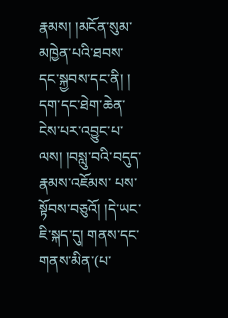རྣམས། །མངོན་སུམ་མཁྱེན་པའི་ཐབས་དང་སྐྱབས་དང་ནི། ། དག་དང་ཐེག་ཆེན་ངེས་པར་འབྱུང་པ་ལས། །བསླུ་བའི་བདུད་རྣམས་འཇོམས་ པས་སྟོབས་བཅུའོ། །དེ་ཡང་ཇི་སྐད་དུ། གནས་དང་གནས་མིན་(པ་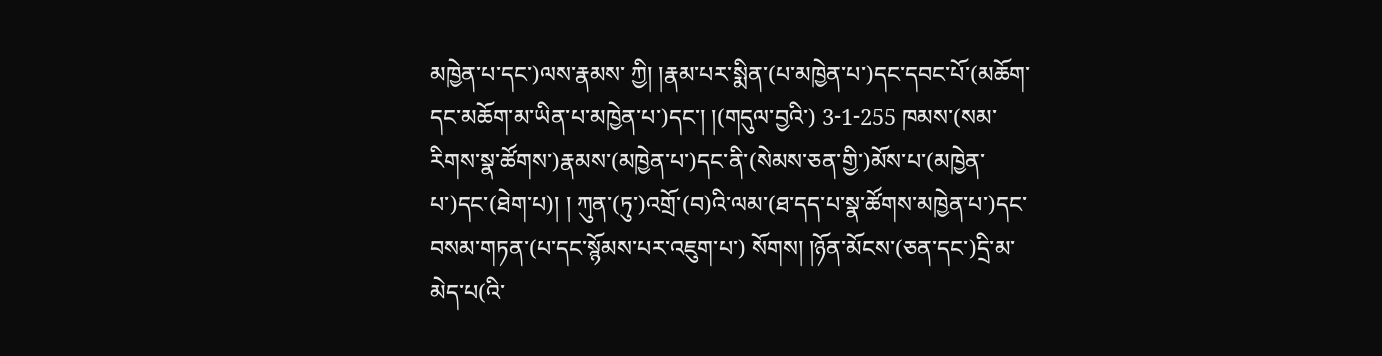མཁྱེན་པ་དང་)ལས་རྣམས་ ཀྱི། །རྣམ་པར་སྨིན་(པ་མཁྱེན་པ་)དང་དབང་པོ་(མཆོག་དང་མཆོག་མ་ཡིན་པ་མཁྱེན་པ་)དང་། །(གདུལ་བྱའི་) 3-1-255 ཁམས་(སམ་རིགས་སྣ་ཚོགས་)རྣམས་(མཁྱེན་པ་)དང་ནི་(སེམས་ཅན་གྱི་)མོས་པ་(མཁྱེན་པ་)དང་(ཐེག་པ)། ། ཀུན་(ཏུ་)འགྲོ་(བ)འི་ལམ་(ཐ་དད་པ་སྣ་ཚོགས་མཁྱེན་པ་)དང་བསམ་གཏན་(པ་དང་སྙོམས་པར་འཇུག་པ་) སོགས། །ཉོན་མོངས་(ཅན་དང་)དྲི་མ་མེད་པ(འི་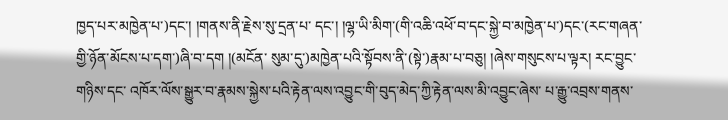ཁྱད་པར་མཁྱེན་པ་)དང་། །གནས་ནི་རྗེས་སུ་དྲན་པ་ དང་། །ལྷ་ཡི་མིག་(གི་འཆི་འཕོ་བ་དང་སྐྱེ་བ་མཁྱེན་པ་)དང་(རང་གཞན་གྱི་ཉོན་མོངས་པ་དག་)ཞི་བ་དག །(མངོན་ སུམ་དུ་)མཁྱེན་པའི་སྟོབས་ནི་(སྟེ་)རྣམ་པ་བཅུ། །ཞེས་གསུངས་པ་ལྟར། རང་བྱུང་གཉིས་དང་ འཁོར་ལོས་སྒྱུར་བ་རྣམས་སྐྱེས་པའི་རྟེན་ལས་འབྱུང་གི་བུད་མེད་ཀྱི་རྟེན་ལས་མི་འབྱུང་ཞེས་ པ་རྒྱུ་འབྲས་གནས་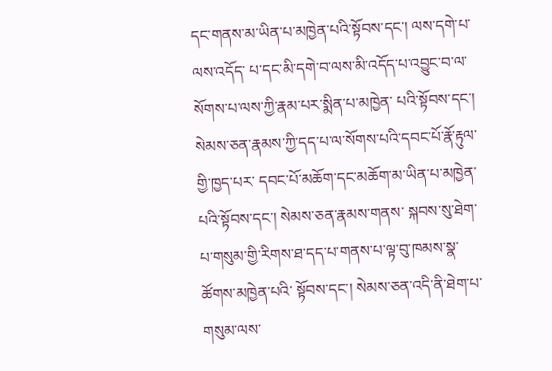དང་གནས་མ་ཡིན་པ་མཁྱེན་པའི་སྟོབས་དང་། ལས་དགེ་པ་ལས་འདོད་ པ་དང་མི་དགེ་བ་ལས་མི་འདོད་པ་འབྱུང་བ་ལ་སོགས་པ་ལས་ཀྱི་རྣམ་པར་སྨིན་པ་མཁྱེན་ པའི་སྟོབས་དང་། སེམས་ཅན་རྣམས་ཀྱི་དད་པ་ལ་སོགས་པའི་དབང་པོ་རྣོ་རྟུལ་གྱི་ཁྱད་པར་ དབང་པོ་མཆོག་དང་མཆོག་མ་ཡིན་པ་མཁྱེན་པའི་སྟོབས་དང་། སེམས་ཅན་རྣམས་གནས་ སྐབས་སུ་ཐེག་པ་གསུམ་གྱི་རིགས་ཐ་དད་པ་གནས་པ་ལྟ་བུ་ཁམས་སྣ་ཚོགས་མཁྱེན་པའི་ སྟོབས་དང་། སེམས་ཅན་འདི་ནི་ཐེག་པ་གསུམ་ལས་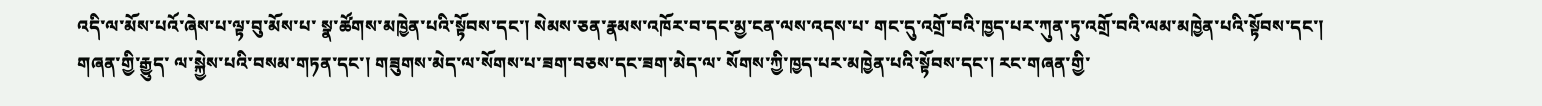འདི་ལ་མོས་པའོ་ཞེས་པ་ལྟ་བུ་མོས་པ་ སྣ་ཚོགས་མཁྱེན་པའི་སྟོབས་དང་། སེམས་ཅན་རྣམས་འཁོར་བ་དང་མྱ་ངན་ལས་འདས་པ་ གང་དུ་འགྲོ་བའི་ཁྱད་པར་ཀུན་ཏུ་འགྲོ་བའི་ལམ་མཁྱེན་པའི་སྟོབས་དང་། གཞན་གྱི་རྒྱུད་ ལ་སྐྱེས་པའི་བསམ་གཏན་དང་། གཟུགས་མེད་ལ་སོགས་པ་ཟག་བཅས་དང་ཟག་མེད་ལ་ སོགས་ཀྱི་ཁྱད་པར་མཁྱེན་པའི་སྟོབས་དང་། རང་གཞན་གྱི་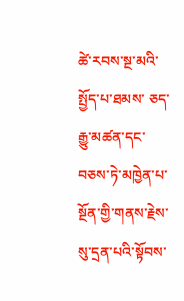ཚེ་རབས་སྔ་མའི་སྤྱོད་པ་ཐམས་ ཅད་རྒྱུ་མཚན་དང་བཅས་ཏེ་མཁྱེན་པ་སྔོན་གྱི་གནས་རྗེས་སུ་དྲན་པའི་སྟོབས་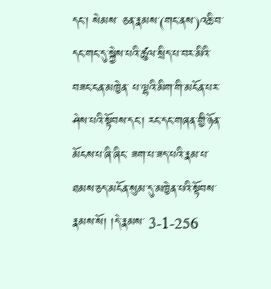དང་། སེམས་ ཅན་རྣམས་(གང་ནས་)འཆི་བ་དང་གང་དུ་སྐྱེས་པའི་ཚུལ་སྲིད་པ་བར་མིའི་བཟང་ངན་མཁྱེན་ པ་ལྷའི་མིག་གི་མངོན་པར་ཤེས་པའི་སྟོབས་དང་། རང་དང་གཞན་གྱི་ཉོན་མོངས་པ་ཞི་ཞིང་ ཟག་པ་ཟད་པའི་རྣམ་པ་ཐམས་ཅད་མངོན་སུམ་དུ་མཁྱེན་པའི་སྟོབས་རྣམས་སོ། །དེ་རྣམས་ 3-1-256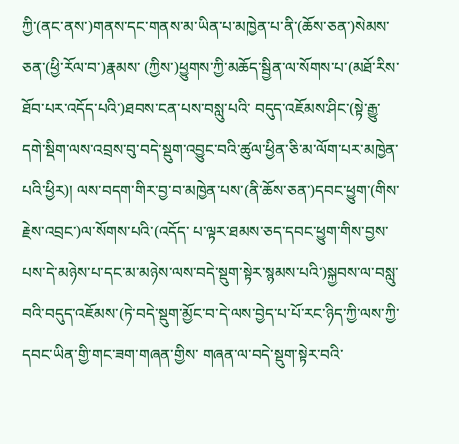ཀྱི་(ནང་ནས་)གནས་དང་གནས་མ་ཡིན་པ་མཁྱེན་པ་ནི་(ཆོས་ཅན་)སེམས་ཅན་(ཕྱི་རོལ་བ་)རྣམས་ (ཀྱིས་)ཕྱུགས་ཀྱི་མཆོད་སྦྱིན་ལ་སོགས་པ་(མཐོ་རིས་ཐོབ་པར་འདོད་པའི་)ཐབས་ངན་པས་བསླུ་པའི་ བདུད་འཇོམས་ཤིང་(སྟེ་རྒྱུ་དགེ་སྡིག་ལས་འབྲས་བུ་བདེ་སྡུག་འབྱུང་བའི་ཚུལ་ཕྱིན་ཅི་མ་ལོག་པར་མཁྱེན་པའི་ཕྱིར)། ལས་བདག་གིར་བྱ་བ་མཁྱེན་པས་(ནི་ཆོས་ཅན་)དབང་ཕྱུག་(གིས་རྗེས་འབྲང་)ལ་སོགས་པའི་(འདོད་ པ་ལྟར་ཐམས་ཅད་དབང་ཕྱུག་གིས་བྱས་པས་དེ་མཉེས་པ་དང་མ་མཉེས་ལས་བདེ་སྡུག་སྟེར་སྙམས་པའི་)སྐྱབས་ལ་བསླུ་ བའི་བདུད་འཇོམས་(ཏེ་བདེ་སྡུག་མྱོང་བ་དེ་ལས་བྱེད་པ་པོ་རང་ཉིད་ཀྱི་ལས་ཀྱི་དབང་ཡིན་གྱི་གང་ཟག་གཞན་གྱིས་ གཞན་ལ་བདེ་སྡུག་སྟེར་བའི་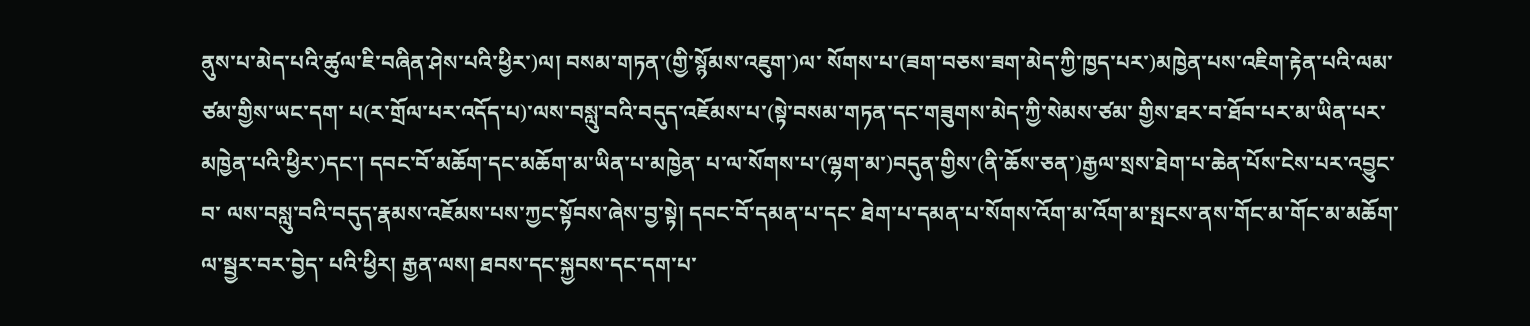ནུས་པ་མེད་པའི་ཚུལ་ཇི་བཞིན་ཤེས་པའི་ཕྱིར་)ལ། བསམ་གཏན་(གྱི་སྙོམས་འཇུག་)ལ་ སོགས་པ་(ཟག་བཅས་ཟག་མེད་ཀྱི་ཁྱད་པར་)མཁྱེན་པས་འཇིག་རྟེན་པའི་ལམ་ཙམ་གྱིས་ཡང་དག་ པ(ར་གྲོལ་པར་འདོད་པ)་ལས་བསླུ་བའི་བདུད་འཇོམས་པ་(སྟེ་བསམ་གཏན་དང་གཟུགས་མེད་ཀྱི་སེམས་ཙམ་ གྱིས་ཐར་བ་ཐོབ་པར་མ་ཡིན་པར་མཁྱེན་པའི་ཕྱིར་)དང་། དབང་བོ་མཆོག་དང་མཆོག་མ་ཡིན་པ་མཁྱེན་ པ་ལ་སོགས་པ་(ལྷག་མ་)བདུན་གྱིས་(ནི་ཆོས་ཅན་)རྒྱལ་སྲས་ཐེག་པ་ཆེན་པོས་ངེས་པར་འབྱུང་བ་ ལས་བསླུ་བའི་བདུད་རྣམས་འཇོམས་པས་ཀྱང་སྟོབས་ཞེས་བྱ་སྟེ། དབང་བོ་དམན་པ་དང་ ཐེག་པ་དམན་པ་སོགས་འོག་མ་འོག་མ་སྤངས་ནས་གོང་མ་གོང་མ་མཆོག་ལ་སྦྱར་བར་བྱེད་ པའི་ཕྱིར། རྒྱན་ལས། ཐབས་དང་སྐྱབས་དང་དག་པ་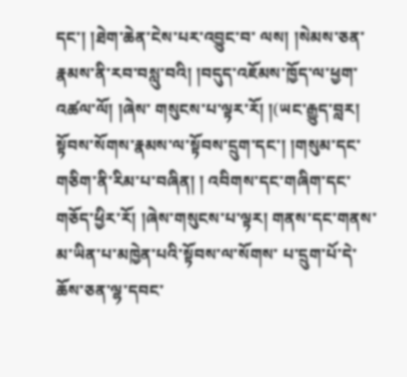དང་། །ཐེག་ཆེན་ངེས་པར་འབྱུང་བ་ ལས། །སེམས་ཅན་རྣམས་ནི་རབ་བསླུ་བའི། །བདུད་འཇོམས་ཁྱོད་ལ་ཕྱག་འཚལ་ལོ། །ཞེས་ གསུངས་པ་ལྟར་རོ། །(ཡང་རྒྱུད་བླར། སྟོབས་སོགས་རྣམས་ལ་སྟོབས་དྲུག་དང་། །གསུམ་དང་གཅིག་ནི་རིམ་པ་བཞིན། ། འབིགས་དང་གཞིག་དང་གཅོད་ཕྱིར་རོ། །ཞེས་གསུངས་པ་ལྟར། གནས་དང་གནས་མ་ཡིན་པ་མཁྱེན་པའི་སྟོབས་ལ་སོགས་ པ་དྲུག་པོ་དེ་ཆོས་ཅན་ལྷ་དབང་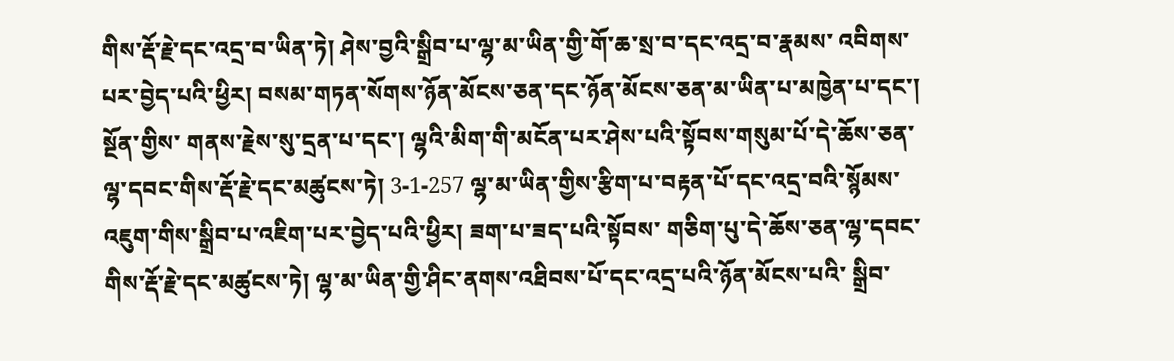གིས་རྡོ་རྗེ་དང་འདྲ་བ་ཡིན་ཏེ། ཤེས་བྱའི་སྒྲིབ་པ་ལྷ་མ་ཡིན་གྱི་གོ་ཆ་སྲ་བ་དང་འདྲ་བ་རྣམས་ འབིགས་པར་བྱེད་པའི་ཕྱིར། བསམ་གཏན་སོགས་ཉོན་མོངས་ཅན་དང་ཉོན་མོངས་ཅན་མ་ཡིན་པ་མཁྱེན་པ་དང་། སྔོན་གྱིས་ གནས་རྗེས་སུ་དྲན་པ་དང་། ལྷའི་མིག་གི་མངོན་པར་ཤེས་པའི་སྟོབས་གསུམ་པོ་དེ་ཆོས་ཅན་ལྷ་དབང་གིས་རྡོ་རྗེ་དང་མཚུངས་ཏེ། 3-1-257 ལྷ་མ་ཡིན་གྱིས་རྩིག་པ་བརྟན་པོ་དང་འདྲ་བའི་སྙོམས་འཇུག་གིས་སྒྲིབ་པ་འཇིག་པར་བྱེད་པའི་ཕྱིར། ཟག་པ་ཟད་པའི་སྟོབས་ གཅིག་པུ་དེ་ཆོས་ཅན་ལྷ་དབང་གིས་རྡོ་རྗེ་དང་མཚུངས་ཏེ། ལྷ་མ་ཡིན་གྱི་ཤིང་ནགས་འཐིབས་པོ་དང་འདྲ་པའི་ཉོན་མོངས་པའི་ སྒྲིབ་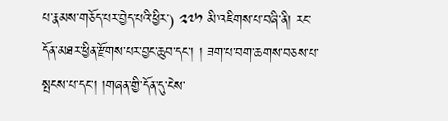པ་རྣམས་གཅོད་པར་བྱེད་པའི་ཕྱིར་) ༢༧༡ མི་འཇིགས་པ་བཞི་ནི། རང་དོན་མཐར་ཕྱིན་རྫོགས་པར་བྱང་ཆུབ་དང་། ། ཟག་པ་བག་ཆགས་བཅས་པ་སྤངས་པ་དང་། །གཞན་གྱི་དོན་དུ་ངེས་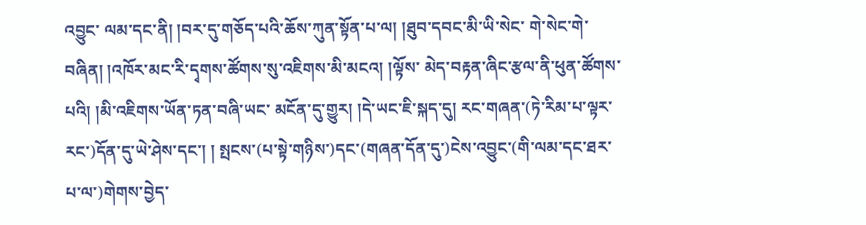འབྱུང་ ལམ་དང་ནི། །བར་དུ་གཅོད་པའི་ཆོས་ཀུན་སྟོན་པ་ལ། །ཐུབ་དབང་མི་ཡི་སེང་ གེ་སེང་གེ་བཞིན། །འཁོར་མང་རི་དྭགས་ཚོགས་སུ་འཇིགས་མི་མངའ། །ལྟོས་ མེད་བརྟན་ཞིང་རྩལ་ནི་ཕུན་ཚོགས་པའི། །མི་འཇིགས་ཡོན་ཏན་བཞི་ཡང་ མངོན་དུ་གྱུར། །དེ་ཡང་ཇི་སྐད་དུ། རང་གཞན་(ཏེ་རིམ་པ་ལྟར་རང་)དོན་དུ་ཡེ་ཤེས་དང་། ། སྤངས་(པ་སྟེ་གཉིས་)དང་(གཞན་དོན་དུ་)ངེས་འབྱུང་(གི་ལམ་དང་ཐར་པ་ལ་)གེགས་བྱེད་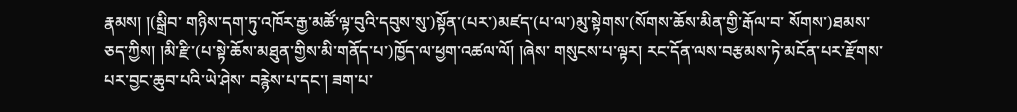རྣམས། །(སྒྲིབ་ གཉིས་དག་ཏུ་འཁོར་རྒྱ་མཚོ་ལྟ་བུའི་དབུས་སུ་)སྟོན་(པར་)མཛད་(པ་ལ་)མུ་སྟེགས་(སོགས་ཆོས་མིན་གྱི་རྒོལ་བ་ སོགས་)ཐམས་ཅད་ཀྱིས། །མི་རྫི་(པ་སྟེ་ཆོས་མཐུན་གྱིས་མི་གནོད་པ་)ཁྱོད་ལ་ཕྱག་འཚལ་ལོ། །ཞེས་ གསུངས་པ་ལྟར། རང་དོན་ལས་བརྩམས་ཏེ་མངོན་པར་རྫོགས་པར་བྱང་ཆུབ་པའི་ཡེ་ཤེས་ བརྙེས་པ་དང་། ཟག་པ་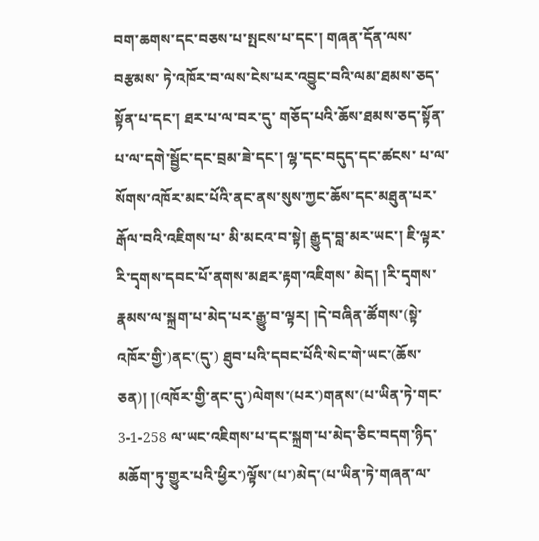བག་ཆགས་དང་བཅས་པ་སྤངས་པ་དང་། གཞན་དོན་ལས་བརྩམས་ ཏེ་འཁོར་བ་ལས་ངེས་པར་འབྱུང་བའི་ལམ་ཐམས་ཅད་སྟོན་པ་དང་། ཐར་པ་ལ་བར་དུ་ གཅོད་པའི་ཆོས་ཐམས་ཅད་སྟོན་པ་ལ་དགེ་སྦྱོང་དང་བྲམ་ཟེ་དང་། ལྷ་དང་བདུད་དང་ཚངས་ པ་ལ་སོགས་འཁོར་མང་པོའི་ནང་ནས་སུས་ཀྱང་ཆོས་དང་མཐུན་པར་རྒོལ་བའི་འཇིགས་པ་ མི་མངའ་བ་སྟེ། རྒྱུད་བླ་མར་ཡང་། ཇི་ལྟར་རི་དྭགས་དབང་པོ་ནགས་མཐར་རྟག་འཇིགས་ མེད། །རི་དྭགས་རྣམས་ལ་སྐྲག་པ་མེད་པར་རྒྱུ་བ་ལྟར། །དེ་བཞིན་ཚོགས་(སྟེ་འཁོར་གྱི་)ནང་(དུ་) ཐུབ་པའི་དབང་པོའི་སེང་གེ་ཡང་(ཆོས་ཅན)། །(འཁོར་གྱི་ནང་དུ་)ལེགས་(པར་)གནས་(པ་ཡིན་ཏེ་གང་ 3-1-258 ལ་ཡང་འཇིགས་པ་དང་སྐྲག་པ་མེད་ཅིང་བདག་ཉིད་མཆོག་ཏུ་གྱུར་པའི་ཕྱིར་)ལྟོས་(པ་)མེད་(པ་ཡིན་ཏེ་གཞན་ལ་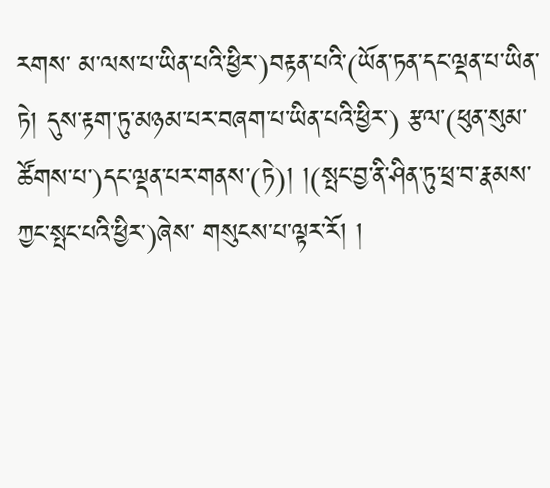རགས་ མ་ལས་པ་ཡིན་པའི་ཕྱིར་)བརྟན་པའི་(ཡོན་ཏན་དང་ལྡན་པ་ཡིན་ཏེ། དུས་རྟག་ཏུ་མཉམ་པར་བཞག་པ་ཡིན་པའི་ཕྱིར་) རྩལ་(ཕུན་སུམ་ཚོགས་པ་)དང་ལྡན་པར་གནས་(ཏེ)། །(སྤང་བྱ་ནི་ཤིན་ཏུ་ཕྲ་བ་རྣམས་ཀྱང་སྤང་པའི་ཕྱིར་)ཞེས་ གསུངས་པ་ལྟར་རོ། །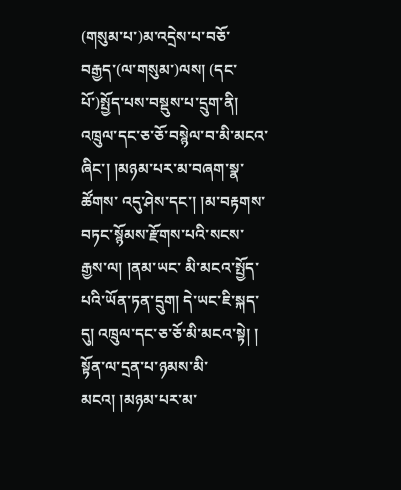(གསུམ་པ་)མ་འདྲེས་པ་བཅོ་བརྒྱད་(ལ་གསུམ་)ལས། (དང་པོ་)སྤྱོད་པས་བསྡུས་པ་དྲུག་ནི། འཁྲུལ་དང་ཅ་ཅོ་བསྙེལ་བ་མི་མངའ་ཞིང་། །མཉམ་པར་མ་བཞག་སྣ་ཚོགས་ འདུ་ཤེས་དང་། །མ་བརྟགས་བཏང་སྙོམས་རྫོགས་པའི་སངས་རྒྱས་ལ། །ནམ་ཡང་ མི་མངའ་སྤྱོད་པའི་ཡོན་ཏན་དྲུག། དེ་ཡང་ཇི་སྐད་དུ། འཁྲུལ་དང་ཅ་ཅོ་མི་མངའ་སྟེ། ། སྟོན་ལ་དྲན་པ་ཉམས་མི་མངའ། །མཉམ་པར་མ་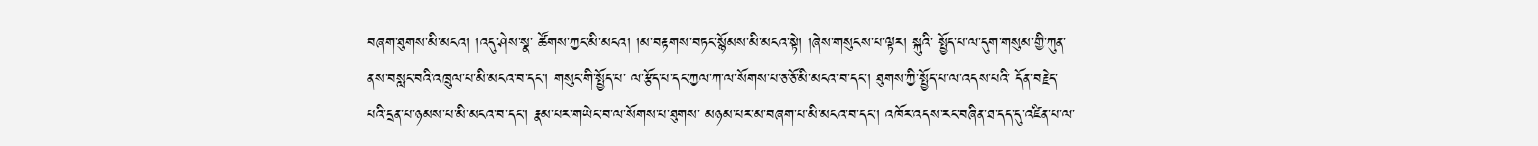བཞག་ཐུགས་མི་མངའ། །འདུ་ཤེས་སྣ་ ཚོགས་ཀྱང་མི་མངའ། །མ་བརྟགས་བཏང་སྙོམས་མི་མངའ་སྟེ། །ཞེས་གསུངས་པ་ལྟར། སྐུའི་ སྤྱོད་པ་ལ་དུག་གསུམ་གྱི་ཀུན་ནས་བསླང་བའི་འཁྲུལ་པ་མི་མངའ་བ་དང་། གསུང་གི་སྤྱོད་པ་ ལ་རྩོད་པ་དང་ཀྱལ་ཀ་ལ་སོགས་པ་ཅ་ཅོ་མི་མངའ་བ་དང་། ཐུགས་ཀྱི་སྤྱོད་པ་ལ་འདས་པའི་ དོན་བརྗེད་པའི་དྲན་པ་ཉམས་པ་མི་མངའ་བ་དང་། རྣམ་པར་གཡེང་བ་ལ་སོགས་པ་ཐུགས་ མཉམ་པར་མ་བཞག་པ་མི་མངའ་བ་དང་། འཁོར་འདས་རང་བཞིན་ཐ་དད་དུ་འཛིན་པ་ལ་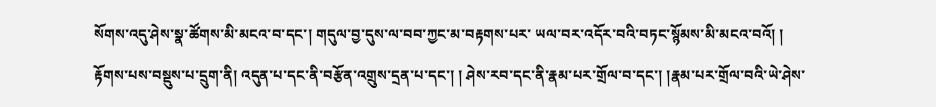སོགས་འདུ་ཤེས་སྣ་ཚོགས་མི་མངའ་བ་དང་། གདུལ་བྱ་དུས་ལ་བབ་ཀྱང་མ་བརྟགས་པར་ ཡལ་བར་འདོར་བའི་བཏང་སྙོམས་མི་མངའ་བའོ། ། རྟོགས་པས་བསྡུས་པ་དྲུག་ནི། འདུན་པ་དང་ནི་བརྩོན་འགྲུས་དྲན་པ་དང་། ། ཤེས་རབ་དང་ནི་རྣམ་པར་གྲོལ་བ་དང་། །རྣམ་པར་གྲོལ་བའི་ཡེ་ཤེས་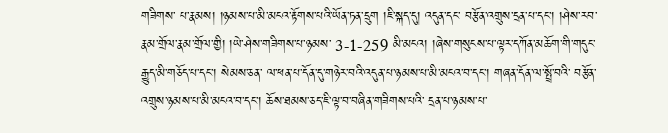གཟིགས་ པ་རྣམས། །ཉམས་པ་མི་མངའ་རྟོགས་པའི་ཡོན་ཏན་དྲུག །ཇི་སྐད་དུ། འདུན་དང་ བརྩོན་འགྲུས་དྲན་པ་དང་། །ཤེས་རབ་རྣམ་གྲོལ་རྣམ་གྲོལ་གྱི། །ཡེ་ཤེས་གཟིགས་པ་ཉམས་ 3-1-259 མི་མངའ། །ཞེས་གསུངས་པ་ལྟར་དཀོན་མཆོག་གི་གདུང་རྒྱུད་མི་གཅོད་པ་དང་། སེམས་ཅན་ ལ་ཕན་པ་དོན་དུ་གཉེར་བའི་འདུན་པ་ཉམས་པ་མི་མངའ་བ་དང་། གཞན་དོན་ལ་སྤྲོ་བའི་ བརྩོན་འགྲུས་ཉམས་པ་མི་མངའ་བ་དང་། ཆོས་ཐམས་ཅད་ཇི་ལྟ་བ་བཞིན་གཟིགས་པའི་ དྲན་པ་ཉམས་པ་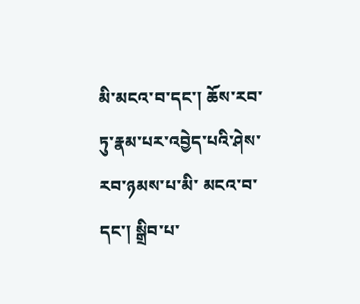མི་མངའ་བ་དང་། ཆོས་རབ་ཏུ་རྣམ་པར་འབྱེད་པའི་ཤེས་རབ་ཉམས་པ་མི་ མངའ་བ་དང་། སྒྲིབ་པ་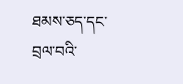ཐམས་ཅད་དང་བྲལ་བའི་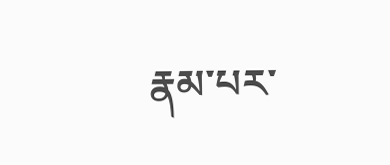རྣམ་པར་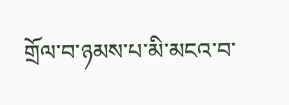གྲོལ་བ་ཉམས་པ་མི་མངའ་བ་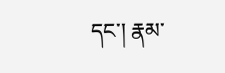དང་། རྣམ་